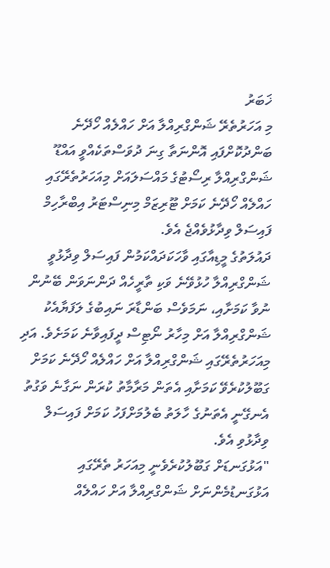ޚަބަރު
މި އަހަރުތެރޭ ޝަންގްރިއްލާ އަށް ހައްލެއް ހޯދޭނެ
ބަންދުކޮށްފައި އޮންނަތާ ގިނަ ދުވަސްތަކެއްވީ އައްޑޫ ޝަންގްރިއްލާ ރިސޯޓުގެ މައްސަލައަށް މިއަހަރުތެރޭގައި ހައްލެއް ހޯދޭނެ ކަމަށް ޓޫރިޒަމް މިނިސްޓަރު އިބްރާހިމް ފައިސަލް ވިދާޅުވެއްޖެ އެވެ.
ދައުލަތުގެ މީޑިއާގައި ވާހަކަދައްކަމުން ފައިސަލް ވިދާޅުވީ ޝަންގްރިއްލާ ހުޅުވޭނެ ވަކި ތާރީހެއް ދަންނަވަން ބޭނުން ނުވާ ކަމަށާއި، ނަމަވެސް ބަންޑާރަ ނައިބުގެ ލަފަޔާއެކު ޝަންގްރިއްލާ އަށް މިހާރު ނޯޓިސް ދީފައިވާނެ ކަމަށެވެ. އަދި މިއަހަރުތެރޭގައި ޝަންގްރިއްލާ އަށް ހައްލެއް ހޯދޭނެ ކަމަށް ގަބޫލުކުރެވޭ ކަމަށާއި އެތަން މަރާމާތު ކުރަން ނަގާނެ ވަގުތު އެނގޭނީ އެތަނުގެ ހާލަތު ބެލުމަށްފަހު ކަމަށް ފައިސަލް ވިދާޅުވި އެވެ.
"އަޅުގަނޑަށް ގަބޫލުކުރެވެނީ މިއަހަރު ތެރޭގައި އަޅުގަނޑުމެންނަށް ޝަންގްރިއްލާ އަށް ހައްލެއް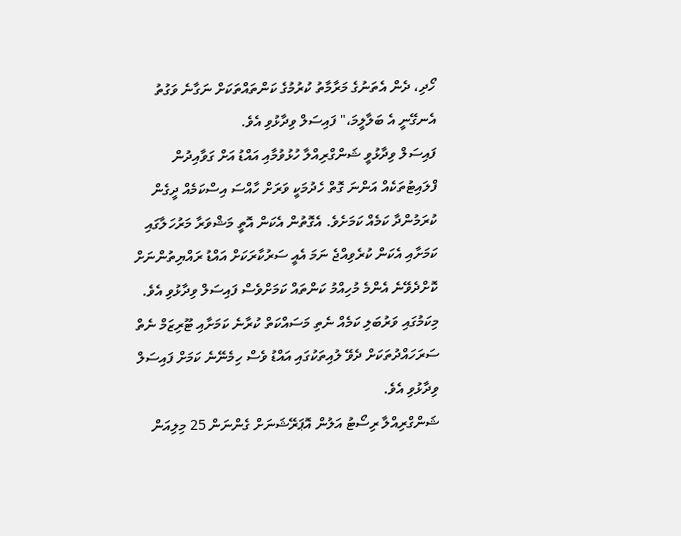ހޯދި، ދެން އެތަނުގެ މަރާމާތު ކުރުމުގެ ކަންތައްތަކަށް ނަގާނެ ވަގުތު އެނގޭނީ އެ ބަލާލީމަ،" ފައިސަލް ވިދާޅުވި އެވެ.
ފައިސަލް ވިދާޅުވީ ޝަންގްރިއްލާ ހުޅުވުމާއި އައްޑު އަށް ގަވާއިދުން ފްލައިޓުތަކެއް އަންނަ ގޮތް ހެދުމަކީ ވަރަށް ހާއްސަ އިސްކަމެއް ދީގެން ކުރަމުންދާ ކަމެއް ކަމަށެވެ. އެގޮތުން އެކަން އޮތީ މަޝްވަރާ މަރުހަލާގައި ކަމަށާއި އެކަން ކުރެވިއްޖެ ނަމަ އެއީ ސަރުކާރަކަށް އައްޑު ރައްޔިތުންނަށް ކޮށްދެވޭނެ އެންމެ މުހިއްމު ކަންތައް ކަމަށްވެސް ފައިސަލް ވިދާޅުވި އެވެ.
މިކަމުގައި ވަރުބަލި ކަމެއް ނެތި މަސައްކަތް ކުރާނެ ކަމަށާއި ޓޫރިޒަމް ނެތް ސަރަހައްދުތަކަށް ދެވޭ ލުއިތަކުގައި އައްޑު ވެސް ހިމެނޭނެ ކަމަށް ފައިސަލް ވިދާޅުވި އެވެ.
ޝަންގްރިއްލާ ރިސޯޓު އަލުން އޮޕަރޭޝަނަށް ގެންނަން 25 މިލިއަން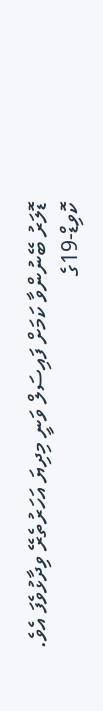ޑޮލަރު ބޭނުންވާ ކަމަށް ފައިސަލް ވަނީ މިދިޔަ އަހަރުތެރޭ ވިދާޅުވެފަ އެވެ.
ކޮވިޑް-19ގެ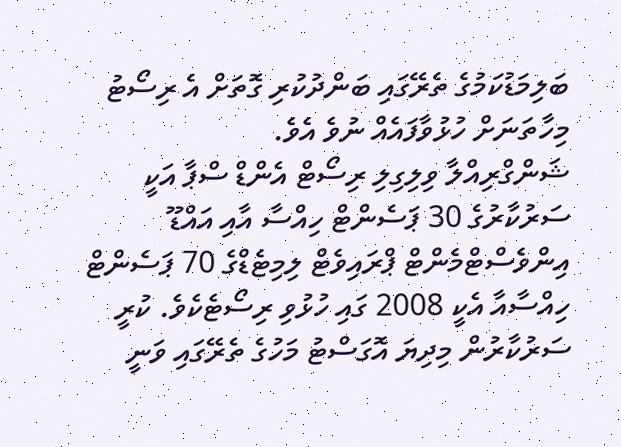ބަލިމަޑުކަމުގެ ތެރޭގައި ބަންދުކުރި ގޮތަށް އެ ރިސޯޓު މިހާތަނަށް ހުޅުވާފައެއް ނުވެ އެވެ.
ޝަންގްރިއްލާ ވިލިގިލި ރިސޯޓް އެންޑް ސްޕާ އަކީ ސަރުކާރުގެ 30 ޕަސެންޓް ހިއްސާ އާއި އައްޑޫ އިންވެސްޓްމެންޓް ޕްރައިވެޓް ލިމިޓެޑްގެ 70 ޕަސެންޓް ހިއްސާއާ އެކީ 2008 ގައި ހުޅުވި ރިސޯޓެކެވެ. ކުރީ ސަރުކާރުން މިދިޔަ އޮގަސްޓު މަހުގެ ތެރޭގައި ވަނީ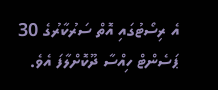އެ ރިސޯޓުގައި އޮތް ސަރުކާރުގެ 30 ޕަސެންޓް ހިއްސާ ދޫކޮށްލާފަ އެވެ.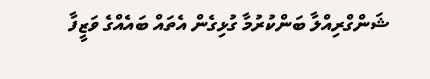ޝަންގްރިއްލާ ބަންކުރުމާ ގުޅިގެން އެތައް ބައެއްގެ ވަޒީފާ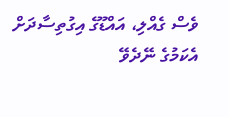ވެސް ގެއްލި، އައްޑޫގެ އިގުތިސާދަށް އެކަމުގެ ނޭދެވޭ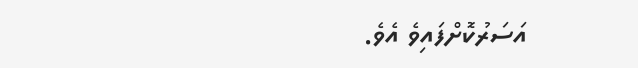އަސަރުކޮށްފައިވެ އެވެ.